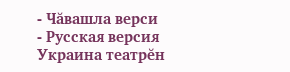- Чăвашла верси
- Русская версия
Украина театрĕн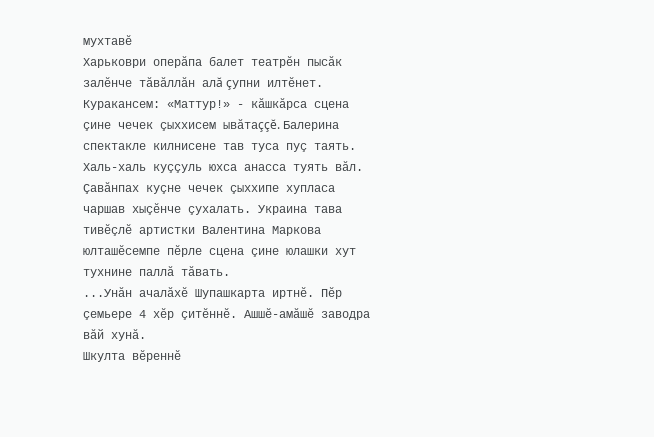мухтавĕ
Харьковри оперăпа балет театрĕн пысăк залĕнче тăвăллăн алă çупни илтĕнет. Куракансем: «Маттур!» - кăшкăрса сцена çине чечек çыххисем ывăтаççĕ. Балерина спектакле килнисене тав туса пуç таять. Халь-халь куççуль юхса анасса туять вăл. Çавăнпах куçне чечек çыххипе хупласа чаршав хыçĕнче çухалать. Украина тава тивĕçлĕ артистки Валентина Маркова юлташĕсемпе пĕрле сцена çине юлашки хут тухнине паллă тăвать.
...Унăн ачалăхĕ Шупашкарта иртнĕ. Пĕр çемьере 4 хĕр çитĕннĕ. Ашшĕ-амăшĕ заводра вăй хунă.
Шкулта вĕреннĕ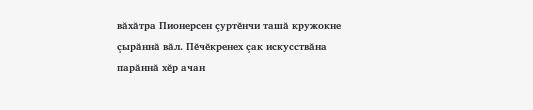вăхăтра Пионерсен çуртĕнчи ташă кружокне çырăннă вăл. Пĕчĕкренех çак искусствăна парăннă хĕр ачан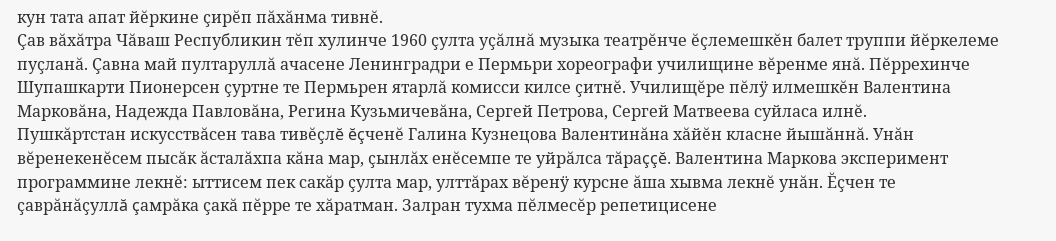кун тата апат йĕркине çирĕп пăхăнма тивнĕ.
Çав вăхăтра Чăваш Республикин тĕп хулинче 1960 çулта уçăлнă музыка театрĕнче ĕçлемешкĕн балет труппи йĕркелеме пуçланă. Çавна май пултаруллă ачасене Ленинградри е Пермьри хореографи училищине вĕренме янă. Пĕррехинче Шупашкарти Пионерсен çуртне те Пермьрен ятарлă комисси килсе çитнĕ. Училищĕре пĕлÿ илмешкĕн Валентина Марковăна, Надежда Павловăна, Регина Кузьмичевăна, Сергей Петрова, Сергей Матвеева суйласа илнĕ.
Пушкăртстан искусствăсен тава тивĕçлĕ ĕçченĕ Галина Кузнецова Валентинăна хăйĕн класне йышăннă. Унăн вĕренекенĕсем пысăк ăсталăхпа кăна мар, çынлăх енĕсемпе те уйрăлса тăраççĕ. Валентина Маркова эксперимент программине лекнĕ: ыттисем пек сакăр çулта мар, улттăрах вĕренÿ курсне ăша хывма лекнĕ унăн. Ĕçчен те çаврăнăçуллă çамрăка çакă пĕрре те хăратман. Залран тухма пĕлмесĕр репетицисене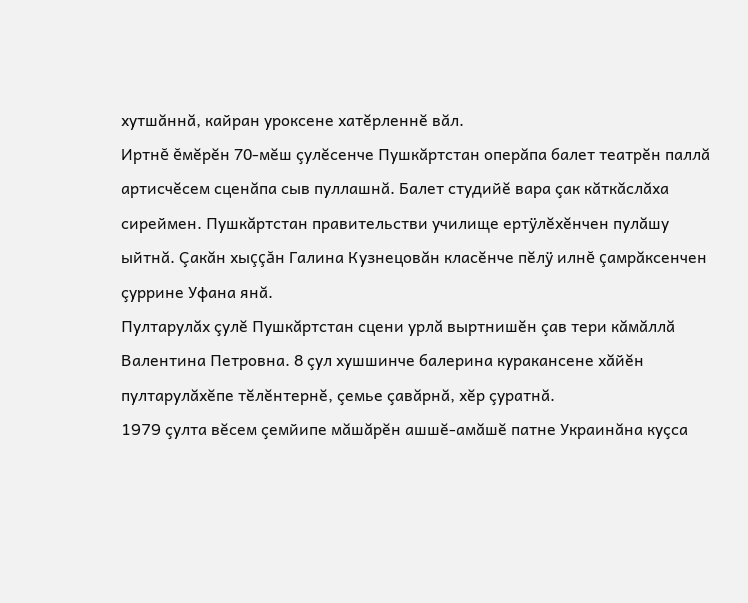хутшăннă, кайран уроксене хатĕрленнĕ вăл.
Иртнĕ ĕмĕрĕн 70-мĕш çулĕсенче Пушкăртстан оперăпа балет театрĕн паллă артисчĕсем сценăпа сыв пуллашнă. Балет студийĕ вара çак кăткăслăха сиреймен. Пушкăртстан правительстви училище ертÿлĕхĕнчен пулăшу ыйтнă. Çакăн хыççăн Галина Кузнецовăн класĕнче пĕлÿ илнĕ çамрăксенчен çуррине Уфана янă.
Пултарулăх çулĕ Пушкăртстан сцени урлă выртнишĕн çав тери кăмăллă Валентина Петровна. 8 çул хушшинче балерина куракансене хăйĕн пултарулăхĕпе тĕлĕнтернĕ, çемье çавăрнă, хĕр çуратнă.
1979 çулта вĕсем çемйипе мăшăрĕн ашшĕ-амăшĕ патне Украинăна куçса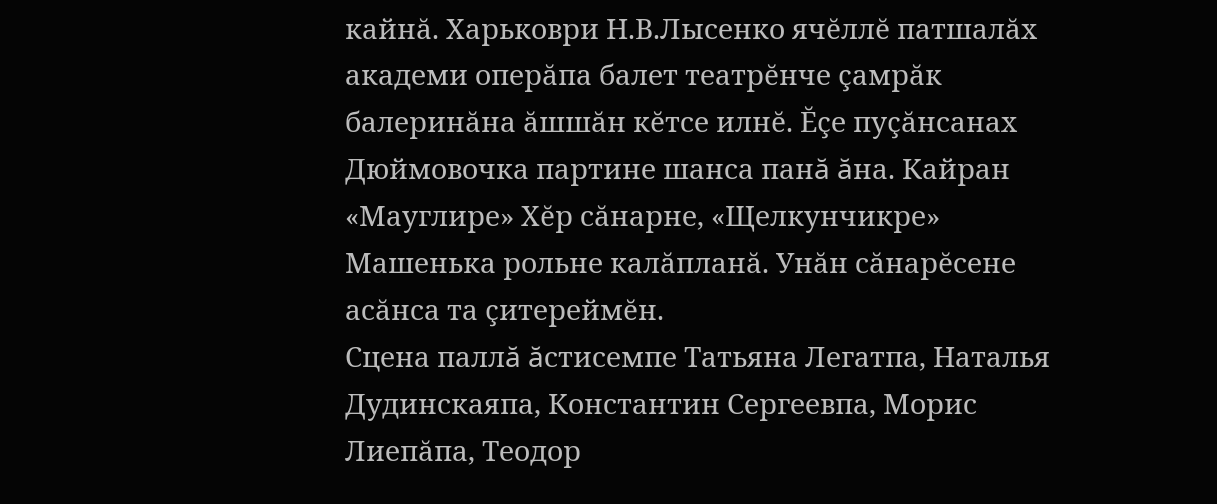кайнă. Харьковри Н.В.Лысенко ячĕллĕ патшалăх академи оперăпа балет театрĕнче çамрăк балеринăна ăшшăн кĕтсе илнĕ. Ĕçе пуçăнсанах Дюймовочка партине шанса панă ăна. Кайран «Мауглире» Хĕр сăнарне, «Щелкунчикре» Машенька рольне калăпланă. Унăн сăнарĕсене асăнса та çитереймĕн.
Сцена паллă ăстисемпе Татьяна Легатпа, Наталья Дудинскаяпа, Константин Сергеевпа, Морис Лиепăпа, Теодор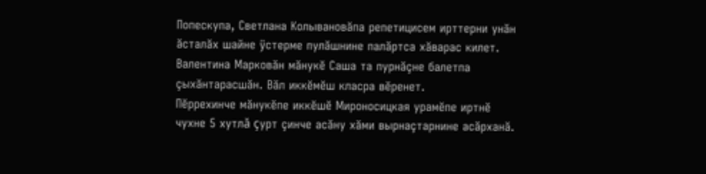Попескупа, Светлана Колывановăпа репетицисем ирттерни унăн ăсталăх шайне ÿстерме пулăшнине палăртса хăварас килет.
Валентина Марковăн мăнукĕ Саша та пурнăçне балетпа çыхăнтарасшăн. Вăл иккĕмĕш класра вĕренет.
Пĕррехинче мăнукĕпе иккĕшĕ Мироносицкая урамĕпе иртнĕ чухне 5 хутлă çурт çинче асăну хăми вырнаçтарнине асăрханă.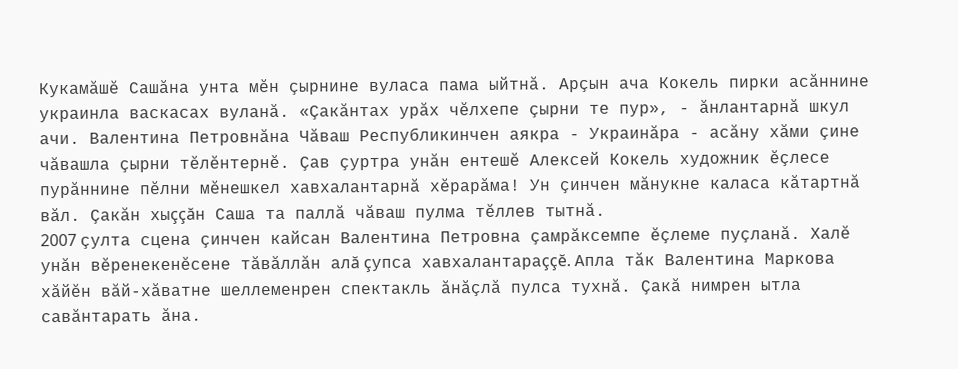Кукамăшĕ Сашăна унта мĕн çырнине вуласа пама ыйтнă. Арçын ача Кокель пирки асăннине украинла васкасах вуланă. «Çакăнтах урăх чĕлхепе çырни те пур», - ăнлантарнă шкул ачи. Валентина Петровнăна Чăваш Республикинчен аякра - Украинăра - асăну хăми çине чăвашла çырни тĕлĕнтернĕ. Çав çуртра унăн ентешĕ Алексей Кокель художник ĕçлесе пурăннине пĕлни мĕнешкел хавхалантарнă хĕрарăма! Ун çинчен мăнукне каласа кăтартнă вăл. Çакăн хыççăн Саша та паллă чăваш пулма тĕллев тытнă.
2007 çулта сцена çинчен кайсан Валентина Петровна çамрăксемпе ĕçлеме пуçланă. Халĕ унăн вĕренекенĕсене тăвăллăн алă çупса хавхалантараççĕ. Апла тăк Валентина Маркова хăйĕн вăй-хăватне шеллеменрен спектакль ăнăçлă пулса тухнă. Çакă нимрен ытла савăнтарать ăна.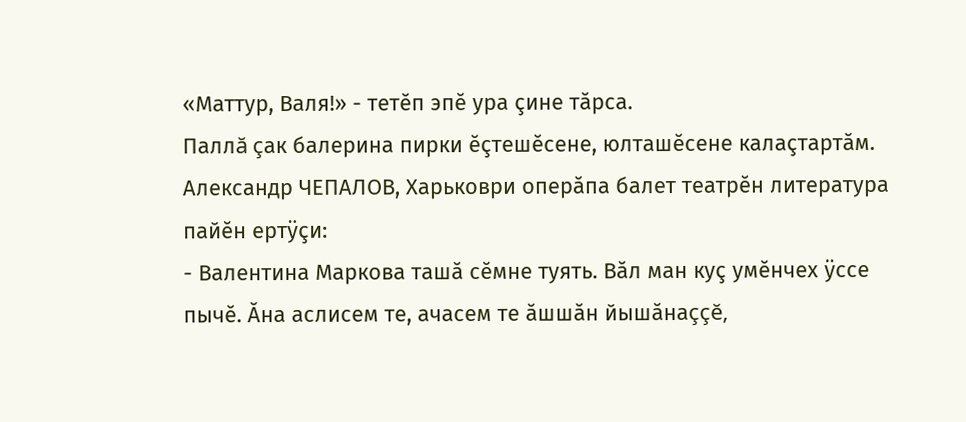«Маттур, Валя!» - тетĕп эпĕ ура çине тăрса.
Паллă çак балерина пирки ĕçтешĕсене, юлташĕсене калаçтартăм.
Александр ЧЕПАЛОВ, Харьковри оперăпа балет театрĕн литература пайĕн ертÿçи:
- Валентина Маркова ташă сĕмне туять. Вăл ман куç умĕнчех ÿссе пычĕ. Ăна аслисем те, ачасем те ăшшăн йышăнаççĕ,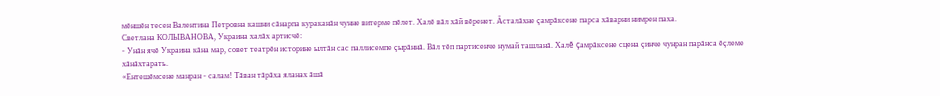мĕншĕн тесен Валентина Петровна кашни сăнарпа кураканăн чунне витерме пĕлет. Халĕ вăл хăй вĕренет. Ăсталăхне çамрăксене парса хăварни нимрен паха.
Светлана КОЛЫВАНОВА, Украина халăх артисчĕ:
- Унăн ячĕ Украина кăна мар, совет театрĕн историне ылтăн сас паллисемпе çырăннă. Вăл тĕп партисенче нумай ташланă. Халĕ çамрăксене сцена çинче чунран парăнса ĕçлеме хăнăхтарать.
«Ентешĕмсене манран - салам! Тăван тăрăха яланах ăшă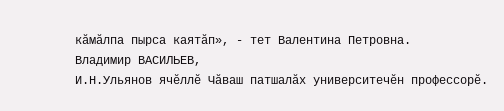кăмăлпа пырса каятăп», - тет Валентина Петровна.
Владимир ВАСИЛЬЕВ,
И.Н.Ульянов ячĕллĕ Чăваш патшалăх университечĕн профессорĕ.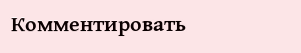Комментировать